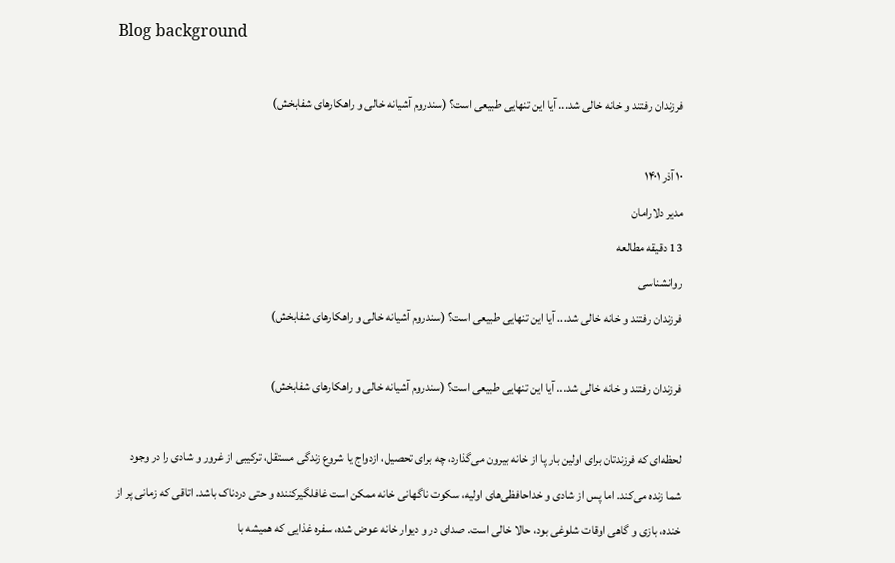Blog background

فرزندان رفتند و خانه خالی شد... آیا این تنهایی طبیعی است؟ (سندروم آشیانه خالی و راهکارهای شفابخش)

۱۰ آذر ۱۴۰۱
مدیر دلارامان
13 دقیقه مطالعه
روانشناسی
فرزندان رفتند و خانه خالی شد... آیا این تنهایی طبیعی است؟ (سندروم آشیانه خالی و راهکارهای شفابخش)

فرزندان رفتند و خانه خالی شد... آیا این تنهایی طبیعی است؟ (سندروم آشیانه خالی و راهکارهای شفابخش)

لحظه‌ای که فرزندتان برای اولین بار پا از خانه بیرون می‌گذارد، چه برای تحصیل، ازدواج یا شروع زندگی مستقل، ترکیبی از غرور و شادی را در وجود شما زنده می‌کند. اما پس از شادی و خداحافظی‌های اولیه، سکوت ناگهانی خانه ممکن است غافلگیرکننده و حتی دردناک باشد. اتاقی که زمانی پر از خنده، بازی و گاهی اوقات شلوغی بود، حالا خالی است. صدای در و دیوار خانه عوض شده، سفره غذایی که همیشه با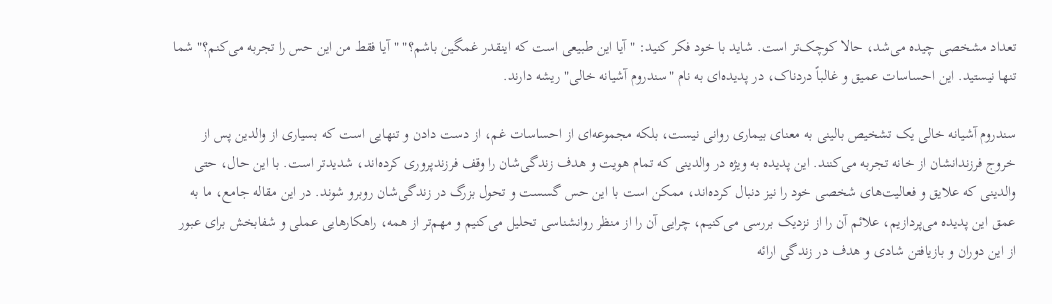تعداد مشخصی چیده می‌شد، حالا کوچک‌تر است. شاید با خود فکر کنید: "آیا این طبیعی است که اینقدر غمگین باشم؟" "آیا فقط من این حس را تجربه می‌کنم؟" شما تنها نیستید. این احساسات عمیق و غالباً دردناک، در پدیده‌ای به نام "سندروم آشیانه خالی" ریشه دارند.

سندروم آشیانه خالی یک تشخیص بالینی به معنای بیماری روانی نیست، بلکه مجموعه‌ای از احساسات غم، از دست دادن و تنهایی است که بسیاری از والدین پس از خروج فرزندانشان از خانه تجربه می‌کنند. این پدیده به ویژه در والدینی که تمام هویت و هدف زندگی‌شان را وقف فرزندپروری کرده‌اند، شدیدتر است. با این حال، حتی والدینی که علایق و فعالیت‌های شخصی خود را نیز دنبال کرده‌اند، ممکن است با این حس گسست و تحول بزرگ در زندگی‌شان روبرو شوند. در این مقاله جامع، ما به عمق این پدیده می‌پردازیم، علائم آن را از نزدیک بررسی می‌کنیم، چرایی آن را از منظر روانشناسی تحلیل می‌کنیم و مهم‌تر از همه، راهکارهایی عملی و شفابخش برای عبور از این دوران و بازیافتن شادی و هدف در زندگی ارائه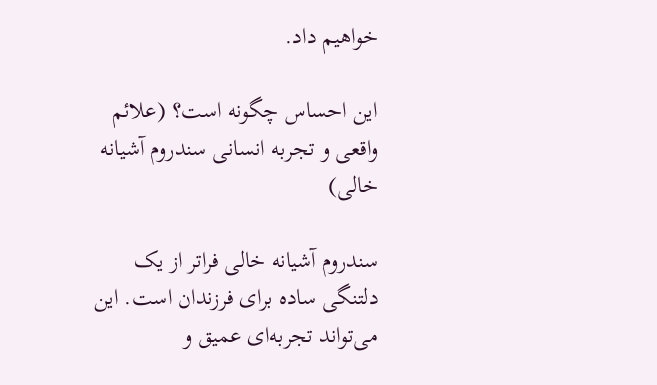خواهیم داد.

این احساس چگونه است؟ (علائم واقعی و تجربه انسانی سندروم آشیانه خالی)

سندروم آشیانه خالی فراتر از یک دلتنگی ساده برای فرزندان است. این می‌تواند تجربه‌ای عمیق و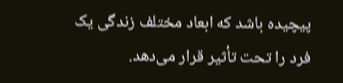پیچیده باشد که ابعاد مختلف زندگی یک فرد را تحت تأثیر قرار می‌دهد.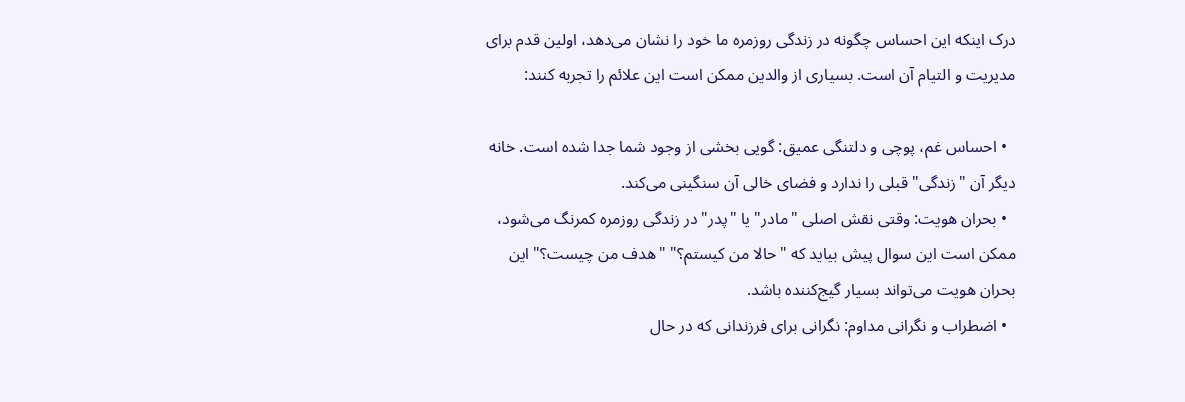درک اینکه این احساس چگونه در زندگی روزمره ما خود را نشان می‌دهد، اولین قدم برای مدیریت و التیام آن است. بسیاری از والدین ممکن است این علائم را تجربه کنند:

  • احساس غم، پوچی و دلتنگی عمیق: گویی بخشی از وجود شما جدا شده است. خانه دیگر آن "زندگی" قبلی را ندارد و فضای خالی آن سنگینی می‌کند.
  • بحران هویت: وقتی نقش اصلی "مادر" یا "پدر" در زندگی روزمره کمرنگ می‌شود، ممکن است این سوال پیش بیاید که "حالا من کیستم؟" "هدف من چیست؟" این بحران هویت می‌تواند بسیار گیج‌کننده باشد.
  • اضطراب و نگرانی مداوم: نگرانی برای فرزندانی که در حال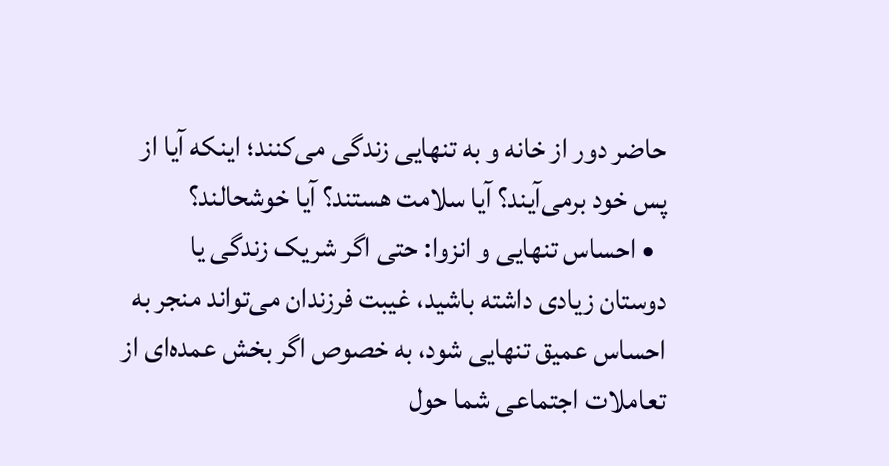حاضر دور از خانه و به تنهایی زندگی می‌کنند؛ اینکه آیا از پس خود برمی‌آیند؟ آیا سلامت هستند؟ آیا خوشحالند؟
  • احساس تنهایی و انزوا: حتی اگر شریک زندگی یا دوستان زیادی داشته باشید، غیبت فرزندان می‌تواند منجر به احساس عمیق تنهایی شود، به خصوص اگر بخش عمده‌ای از تعاملات اجتماعی شما حول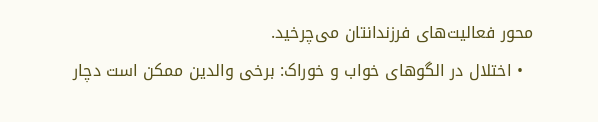محور فعالیت‌های فرزندانتان می‌چرخید.
  • اختلال در الگوهای خواب و خوراک: برخی والدین ممکن است دچار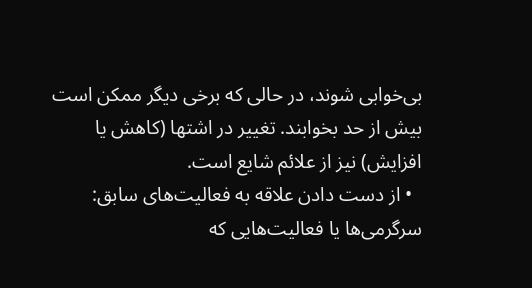بی‌خوابی شوند، در حالی که برخی دیگر ممکن است بیش از حد بخوابند. تغییر در اشتها (کاهش یا افزایش) نیز از علائم شایع است.
  • از دست دادن علاقه به فعالیت‌های سابق: سرگرمی‌ها یا فعالیت‌هایی که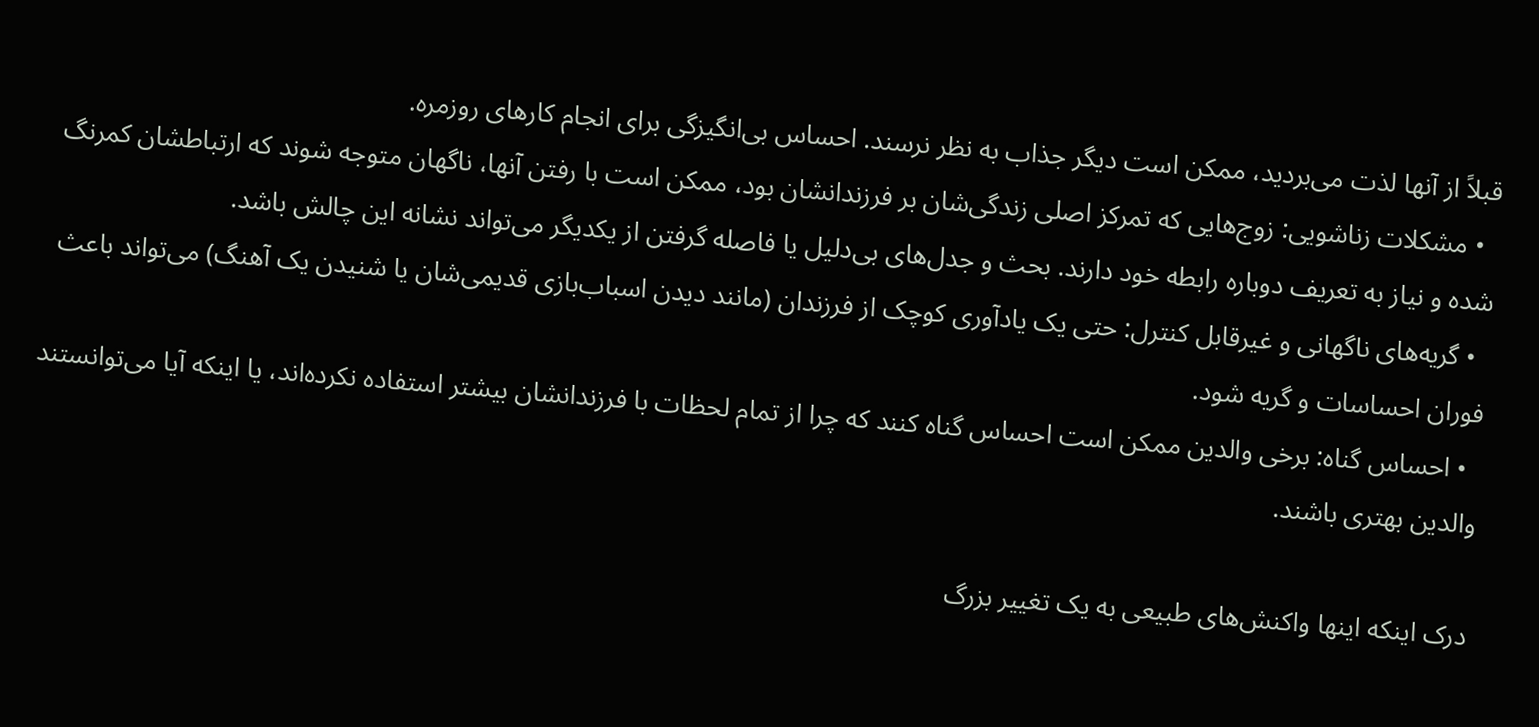قبلاً از آنها لذت می‌بردید، ممکن است دیگر جذاب به نظر نرسند. احساس بی‌انگیزگی برای انجام کارهای روزمره.
  • مشکلات زناشویی: زوج‌هایی که تمرکز اصلی زندگی‌شان بر فرزندانشان بود، ممکن است با رفتن آنها، ناگهان متوجه شوند که ارتباطشان کمرنگ شده و نیاز به تعریف دوباره رابطه خود دارند. بحث و جدل‌های بی‌دلیل یا فاصله گرفتن از یکدیگر می‌تواند نشانه این چالش باشد.
  • گریه‌های ناگهانی و غیرقابل کنترل: حتی یک یادآوری کوچک از فرزندان (مانند دیدن اسباب‌بازی قدیمی‌شان یا شنیدن یک آهنگ) می‌تواند باعث فوران احساسات و گریه شود.
  • احساس گناه: برخی والدین ممکن است احساس گناه کنند که چرا از تمام لحظات با فرزندانشان بیشتر استفاده نکرده‌اند، یا اینکه آیا می‌توانستند والدین بهتری باشند.

درک اینکه اینها واکنش‌های طبیعی به یک تغییر بزرگ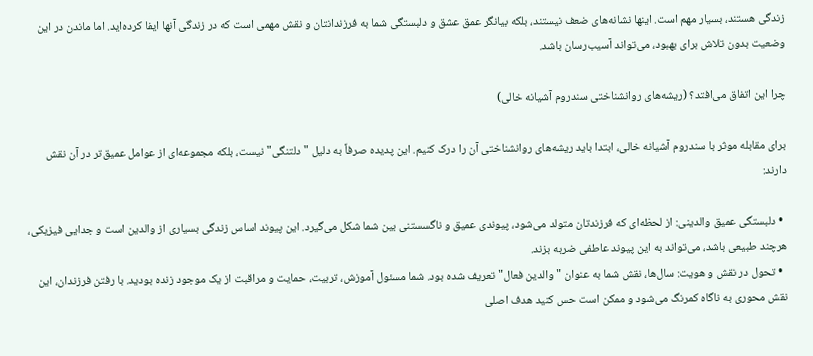زندگی هستند، بسیار مهم است. اینها نشانه‌های ضعف نیستند، بلکه بیانگر عمق عشق و دلبستگی شما به فرزندانتان و نقش مهمی است که در زندگی آنها ایفا کرده‌اید. اما ماندن در این وضعیت بدون تلاش برای بهبود، می‌تواند آسیب‌رسان باشد.

چرا این اتفاق می‌افتد؟ (ریشه‌های روانشناختی سندروم آشیانه خالی)

برای مقابله موثر با سندروم آشیانه خالی، ابتدا باید ریشه‌های روانشناختی آن را درک کنیم. این پدیده صرفاً به دلیل "دلتنگی" نیست، بلکه مجموعه‌ای از عوامل عمیق‌تر در آن نقش دارند:

  • دلبستگی عمیق والدینی: از لحظه‌ای که فرزندتان متولد می‌شود، پیوندی عمیق و ناگسستنی بین شما شکل می‌گیرد. این پیوند اساس زندگی بسیاری از والدین است و جدایی فیزیکی، هرچند طبیعی باشد، می‌تواند به این پیوند عاطفی ضربه بزند.
  • تحول در نقش و هویت: سال‌ها، نقش شما به عنوان "والدین فعال" تعریف شده بود. شما مسئول آموزش، تربیت، حمایت و مراقبت از یک موجود زنده بودید. با رفتن فرزندان، این نقش محوری به ناگاه کمرنگ می‌شود و ممکن است حس کنید هدف اصلی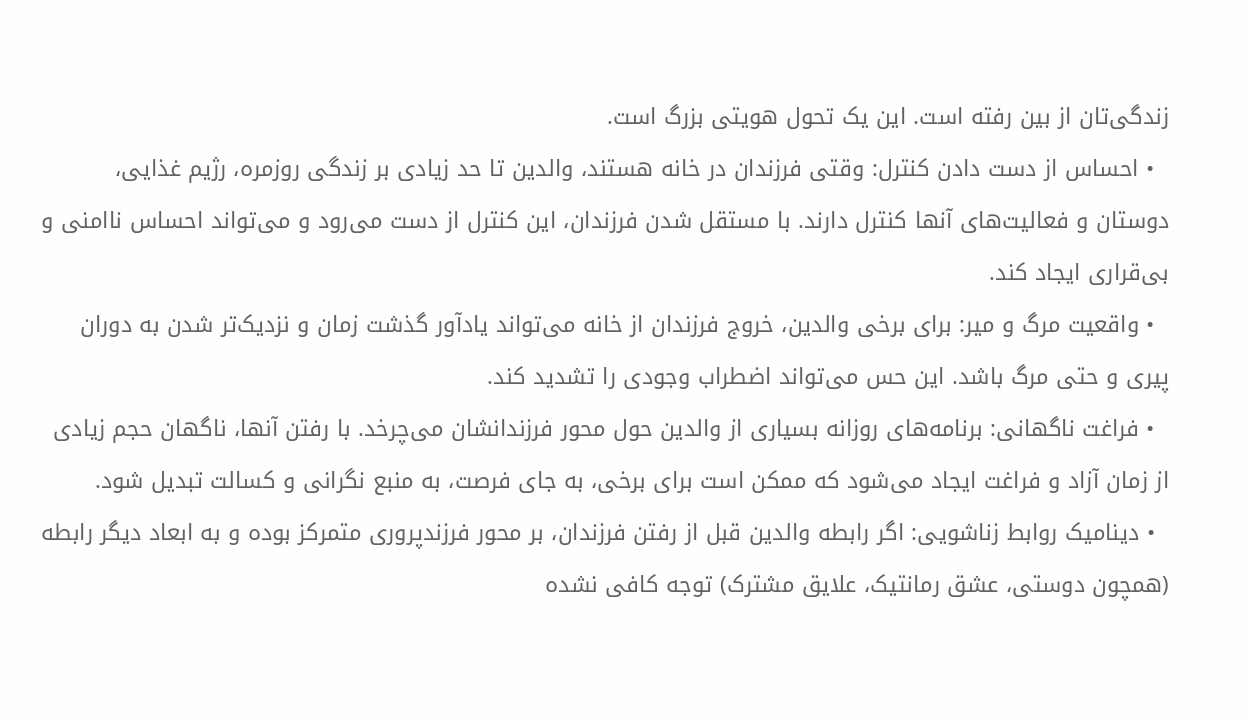زندگی‌تان از بین رفته است. این یک تحول هویتی بزرگ است.
  • احساس از دست دادن کنترل: وقتی فرزندان در خانه هستند، والدین تا حد زیادی بر زندگی روزمره، رژیم غذایی، دوستان و فعالیت‌های آنها کنترل دارند. با مستقل شدن فرزندان، این کنترل از دست می‌رود و می‌تواند احساس ناامنی و بی‌قراری ایجاد کند.
  • واقعیت مرگ و میر: برای برخی والدین، خروج فرزندان از خانه می‌تواند یادآور گذشت زمان و نزدیک‌تر شدن به دوران پیری و حتی مرگ باشد. این حس می‌تواند اضطراب وجودی را تشدید کند.
  • فراغت ناگهانی: برنامه‌های روزانه بسیاری از والدین حول محور فرزندانشان می‌چرخد. با رفتن آنها، ناگهان حجم زیادی از زمان آزاد و فراغت ایجاد می‌شود که ممکن است برای برخی، به جای فرصت، به منبع نگرانی و کسالت تبدیل شود.
  • دینامیک روابط زناشویی: اگر رابطه والدین قبل از رفتن فرزندان، بر محور فرزندپروری متمرکز بوده و به ابعاد دیگر رابطه (همچون دوستی، عشق رمانتیک، علایق مشترک) توجه کافی نشده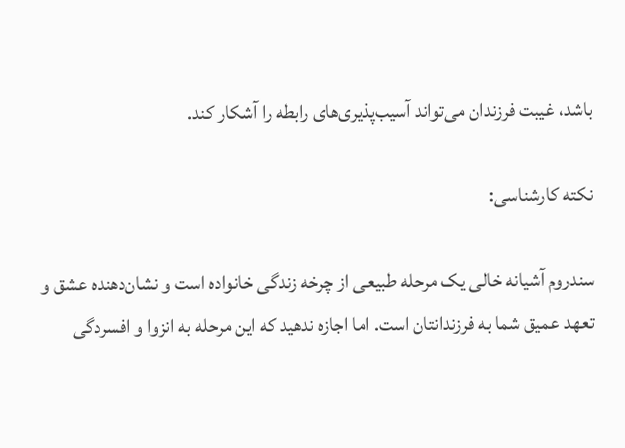باشد، غیبت فرزندان می‌تواند آسیب‌پذیری‌های رابطه را آشکار کند.

نکته کارشناسی:

سندروم آشیانه خالی یک مرحله طبیعی از چرخه زندگی خانواده است و نشان‌دهنده عشق و تعهد عمیق شما به فرزندانتان است. اما اجازه ندهید که این مرحله به انزوا و افسردگی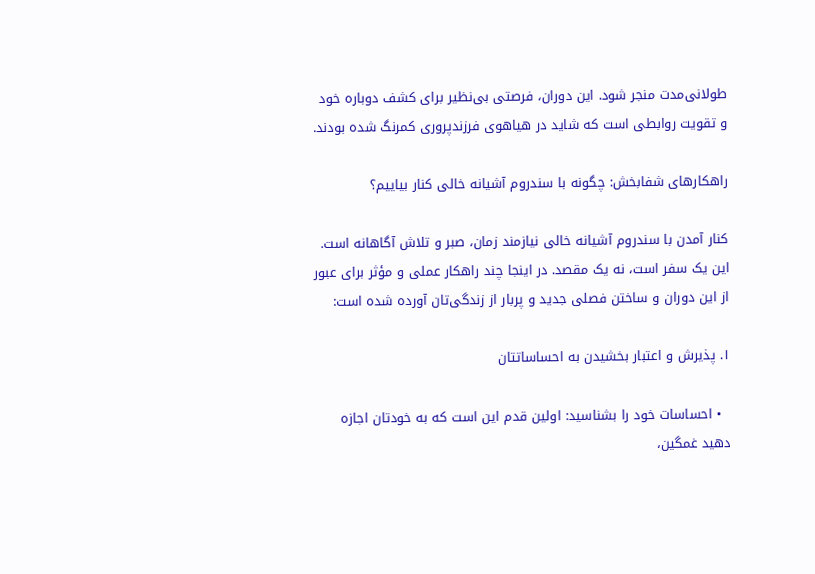طولانی‌مدت منجر شود. این دوران، فرصتی بی‌نظیر برای کشف دوباره خود و تقویت روابطی است که شاید در هیاهوی فرزندپروری کمرنگ شده بودند.

راهکارهای شفابخش: چگونه با سندروم آشیانه خالی کنار بیاییم؟

کنار آمدن با سندروم آشیانه خالی نیازمند زمان، صبر و تلاش آگاهانه است. این یک سفر است، نه یک مقصد. در اینجا چند راهکار عملی و مؤثر برای عبور از این دوران و ساختن فصلی جدید و پربار از زندگی‌تان آورده شده است:

۱. پذیرش و اعتبار بخشیدن به احساساتتان

  • احساسات خود را بشناسید: اولین قدم این است که به خودتان اجازه دهید غمگین،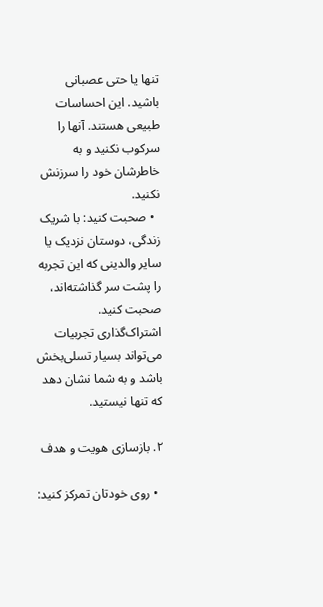تنها یا حتی عصبانی باشید. این احساسات طبیعی هستند. آنها را سرکوب نکنید و به خاطرشان خود را سرزنش نکنید.
  • صحبت کنید: با شریک زندگی، دوستان نزدیک یا سایر والدینی که این تجربه را پشت سر گذاشته‌اند، صحبت کنید. اشتراک‌گذاری تجربیات می‌تواند بسیار تسلی‌بخش باشد و به شما نشان دهد که تنها نیستید.

۲. بازسازی هویت و هدف

  • روی خودتان تمرکز کنید: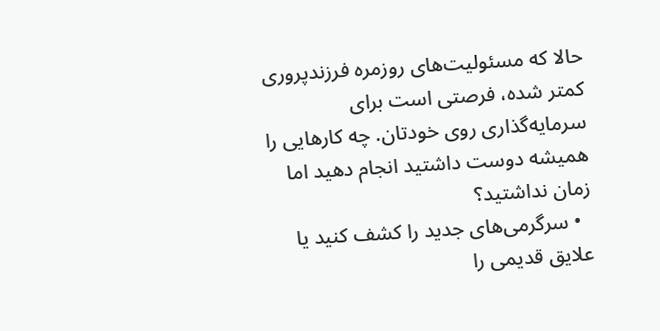حالا که مسئولیت‌های روزمره فرزندپروری کمتر شده، فرصتی است برای سرمایه‌گذاری روی خودتان. چه کارهایی را همیشه دوست داشتید انجام دهید اما زمان نداشتید؟
  • سرگرمی‌های جدید را کشف کنید یا علایق قدیمی را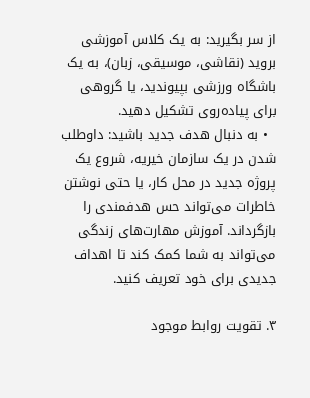از سر بگیرید: به یک کلاس آموزشی بروید (نقاشی، موسیقی، زبان)، به یک باشگاه ورزشی بپیوندید، یا گروهی برای پیاده‌روی تشکیل دهید.
  • به دنبال هدف جدید باشید: داوطلب شدن در یک سازمان خیریه، شروع یک پروژه جدید در محل کار، یا حتی نوشتن خاطرات می‌تواند حس هدفمندی را بازگرداند. آموزش مهارت‌های زندگی می‌تواند به شما کمک کند تا اهداف جدیدی برای خود تعریف کنید.

۳. تقویت روابط موجود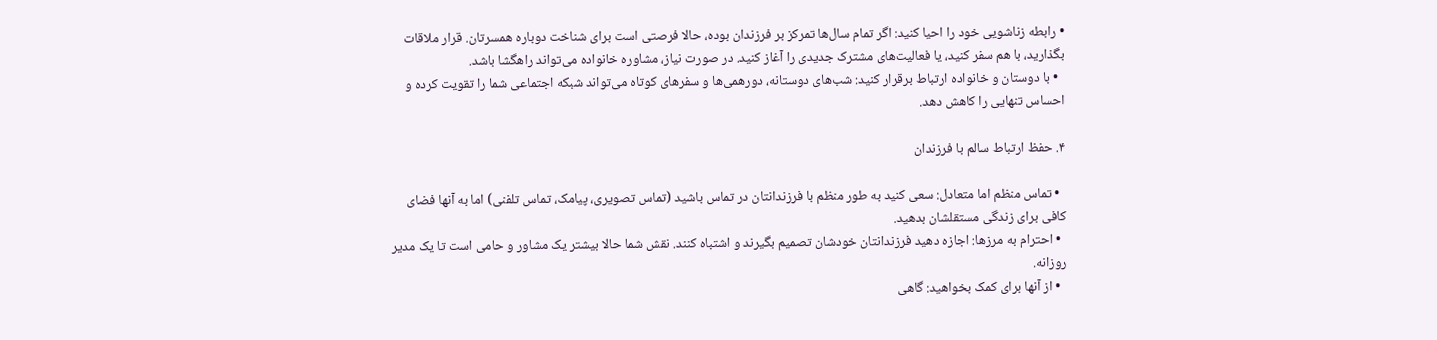• رابطه زناشویی خود را احیا کنید: اگر تمام سال‌ها تمرکز بر فرزندان بوده، حالا فرصتی است برای شناخت دوباره همسرتان. قرار ملاقات بگذارید، با هم سفر کنید، یا فعالیت‌های مشترک جدیدی را آغاز کنید. در صورت نیاز، مشاوره خانواده می‌تواند راهگشا باشد.
  • با دوستان و خانواده ارتباط برقرار کنید: شب‌های دوستانه، دورهمی‌ها و سفرهای کوتاه می‌تواند شبکه اجتماعی شما را تقویت کرده و احساس تنهایی را کاهش دهد.

۴. حفظ ارتباط سالم با فرزندان

  • تماس منظم اما متعادل: سعی کنید به طور منظم با فرزندانتان در تماس باشید (تماس تصویری، پیامک، تماس تلفنی) اما به آنها فضای کافی برای زندگی مستقلشان بدهید.
  • احترام به مرزها: اجازه دهید فرزندانتان خودشان تصمیم بگیرند و اشتباه کنند. نقش شما حالا بیشتر یک مشاور و حامی است تا یک مدیر روزانه.
  • از آنها برای کمک بخواهید: گاهی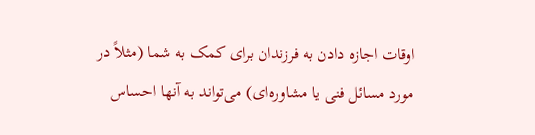اوقات اجازه دادن به فرزندان برای کمک به شما (مثلاً در مورد مسائل فنی یا مشاوره‌ای) می‌تواند به آنها احساس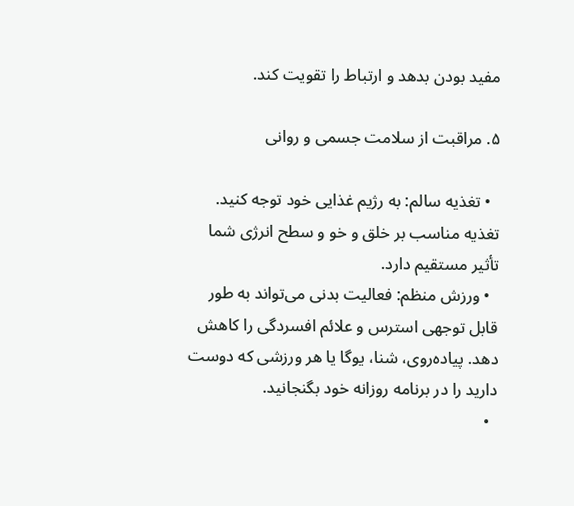مفید بودن بدهد و ارتباط را تقویت کند.

۵. مراقبت از سلامت جسمی و روانی

  • تغذیه سالم: به رژیم غذایی خود توجه کنید. تغذیه مناسب بر خلق و خو و سطح انرژی شما تأثیر مستقیم دارد.
  • ورزش منظم: فعالیت بدنی می‌تواند به طور قابل توجهی استرس و علائم افسردگی را کاهش دهد. پیاده‌روی، شنا، یوگا یا هر ورزشی که دوست دارید را در برنامه روزانه خود بگنجانید.
  •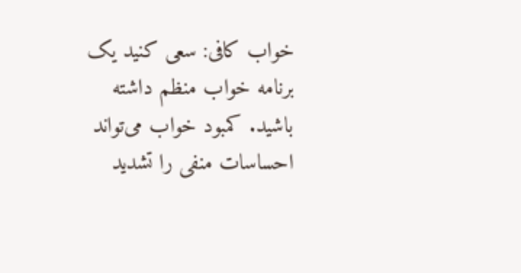خواب کافی: سعی کنید یک برنامه خواب منظم داشته باشید. کمبود خواب می‌تواند احساسات منفی را تشدید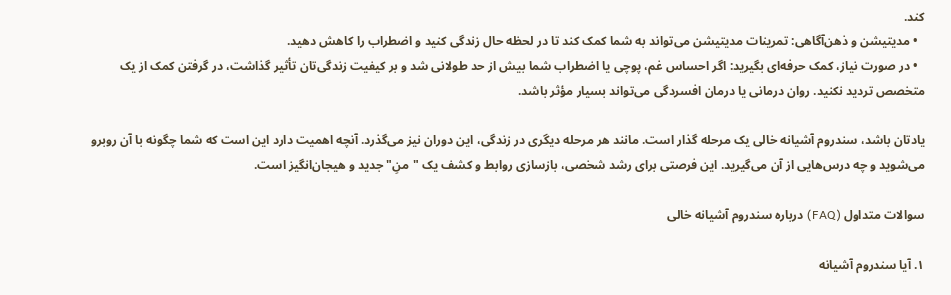کند.
  • مدیتیشن و ذهن‌آگاهی: تمرینات مدیتیشن می‌تواند به شما کمک کند تا در لحظه حال زندگی کنید و اضطراب را کاهش دهید.
  • در صورت نیاز، کمک حرفه‌ای بگیرید: اگر احساس غم، پوچی یا اضطراب شما بیش از حد طولانی شد و بر کیفیت زندگی‌تان تأثیر گذاشت، در گرفتن کمک از یک متخصص تردید نکنید. روان درمانی یا درمان افسردگی می‌تواند بسیار مؤثر باشد.

یادتان باشد، سندروم آشیانه خالی یک مرحله گذار است. مانند هر مرحله دیگری در زندگی، این دوران نیز می‌گذرد. آنچه اهمیت دارد این است که شما چگونه با آن روبرو می‌شوید و چه درس‌هایی از آن می‌گیرید. این فرصتی برای رشد شخصی، بازسازی روابط و کشف یک "منِ" جدید و هیجان‌انگیز است.

سوالات متداول (FAQ) درباره سندروم آشیانه خالی

۱. آیا سندروم آشیانه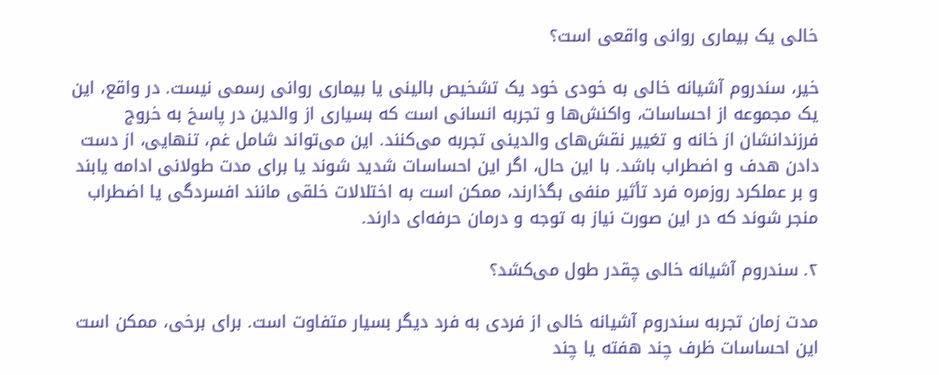خالی یک بیماری روانی واقعی است؟

خیر، سندروم آشیانه خالی به خودی خود یک تشخیص بالینی یا بیماری روانی رسمی نیست. در واقع، این یک مجموعه از احساسات، واکنش‌ها و تجربه انسانی است که بسیاری از والدین در پاسخ به خروج فرزندانشان از خانه و تغییر نقش‌های والدینی تجربه می‌کنند. این می‌تواند شامل غم، تنهایی، از دست دادن هدف و اضطراب باشد. با این حال، اگر این احساسات شدید شوند یا برای مدت طولانی ادامه یابند و بر عملکرد روزمره فرد تأثیر منفی بگذارند، ممکن است به اختلالات خلقی مانند افسردگی یا اضطراب منجر شوند که در این صورت نیاز به توجه و درمان حرفه‌ای دارند.

۲. سندروم آشیانه خالی چقدر طول می‌کشد؟

مدت زمان تجربه سندروم آشیانه خالی از فردی به فرد دیگر بسیار متفاوت است. برای برخی، ممکن است این احساسات ظرف چند هفته یا چند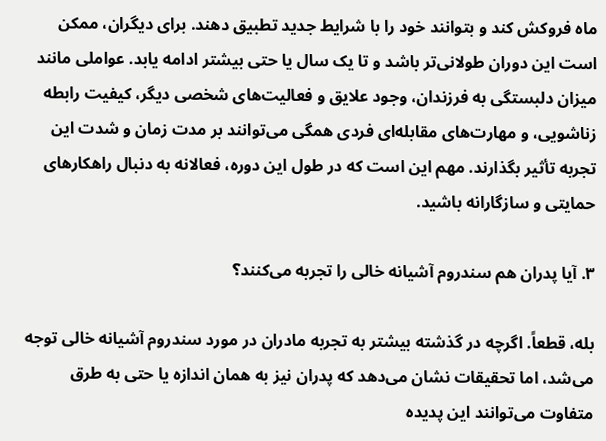ماه فروکش کند و بتوانند خود را با شرایط جدید تطبیق دهند. برای دیگران، ممکن است این دوران طولانی‌تر باشد و تا یک سال یا حتی بیشتر ادامه یابد. عواملی مانند میزان دلبستگی به فرزندان، وجود علایق و فعالیت‌های شخصی دیگر، کیفیت رابطه زناشویی، و مهارت‌های مقابله‌ای فردی همگی می‌توانند بر مدت زمان و شدت این تجربه تأثیر بگذارند. مهم این است که در طول این دوره، فعالانه به دنبال راهکارهای حمایتی و سازگارانه باشید.

۳. آیا پدران هم سندروم آشیانه خالی را تجربه می‌کنند؟

بله، قطعاً. اگرچه در گذشته بیشتر به تجربه مادران در مورد سندروم آشیانه خالی توجه می‌شد، اما تحقیقات نشان می‌دهد که پدران نیز به همان اندازه یا حتی به طرق متفاوت می‌توانند این پدیده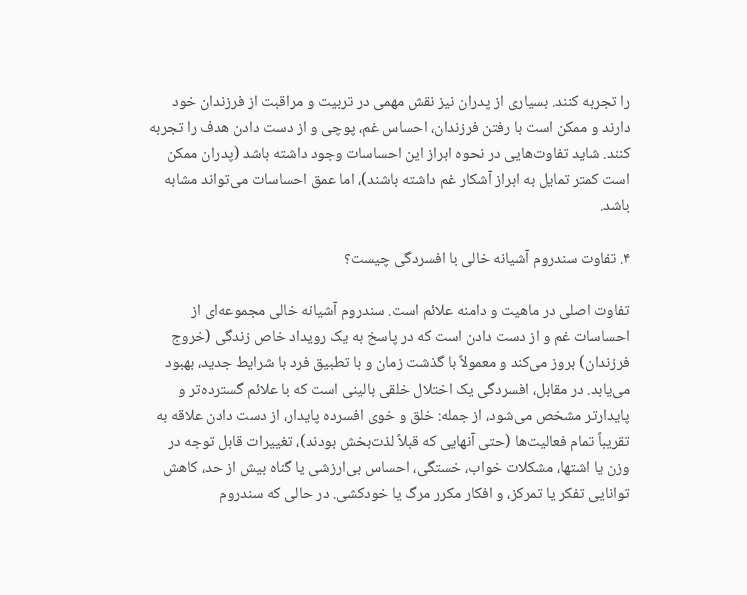را تجربه کنند. بسیاری از پدران نیز نقش مهمی در تربیت و مراقبت از فرزندان خود دارند و ممکن است با رفتن فرزندان، احساس غم، پوچی و از دست دادن هدف را تجربه کنند. شاید تفاوت‌هایی در نحوه ابراز این احساسات وجود داشته باشد (پدران ممکن است کمتر تمایل به ابراز آشکار غم داشته باشند)، اما عمق احساسات می‌تواند مشابه باشد.

۴. تفاوت سندروم آشیانه خالی با افسردگی چیست؟

تفاوت اصلی در ماهیت و دامنه علائم است. سندروم آشیانه خالی مجموعه‌ای از احساسات غم و از دست دادن است که در پاسخ به یک رویداد خاص زندگی (خروج فرزندان) بروز می‌کند و معمولاً با گذشت زمان و با تطبیق فرد با شرایط جدید، بهبود می‌یابد. در مقابل، افسردگی یک اختلال خلقی بالینی است که با علائم گسترده‌تر و پایدارتر مشخص می‌شود، از جمله: خلق و خوی افسرده پایدار، از دست دادن علاقه به تقریباً تمام فعالیت‌ها (حتی آنهایی که قبلاً لذت‌بخش بودند)، تغییرات قابل توجه در وزن یا اشتها، مشکلات خواب، خستگی، احساس بی‌ارزشی یا گناه بیش از حد، کاهش توانایی تفکر یا تمرکز، و افکار مکرر مرگ یا خودکشی. در حالی که سندروم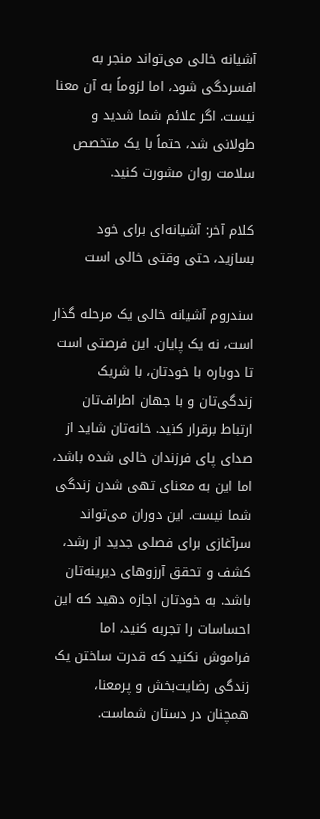آشیانه خالی می‌تواند منجر به افسردگی شود، اما لزوماً به آن معنا نیست. اگر علائم شما شدید و طولانی شد، حتماً با یک متخصص سلامت روان مشورت کنید.

کلام آخر: آشیانه‌ای برای خود بسازید، حتی وقتی خالی است

سندروم آشیانه خالی یک مرحله گذار است، نه یک پایان. این فرصتی است تا دوباره با خودتان، با شریک زندگی‌تان و با جهان اطراف‌تان ارتباط برقرار کنید. خانه‌تان شاید از صدای پای فرزندان خالی شده باشد، اما این به معنای تهی شدن زندگی شما نیست. این دوران می‌تواند سرآغازی برای فصلی جدید از رشد، کشف و تحقق آرزوهای دیرینه‌تان باشد. به خودتان اجازه دهید که این احساسات را تجربه کنید، اما فراموش نکنید که قدرت ساختن یک زندگی رضایت‌بخش و پرمعنا، همچنان در دستان شماست.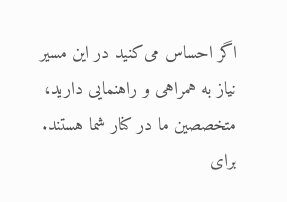اگر احساس می‌کنید در این مسیر نیاز به همراهی و راهنمایی دارید، متخصصین ما در کنار شما هستند. برای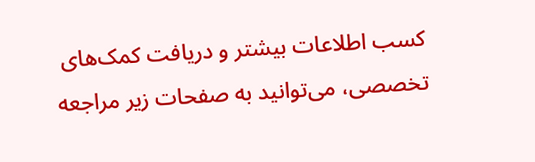کسب اطلاعات بیشتر و دریافت کمک‌های تخصصی، می‌توانید به صفحات زیر مراجعه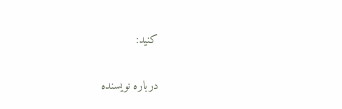کنید:

درباره نویسنده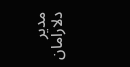مدیر دلارامان